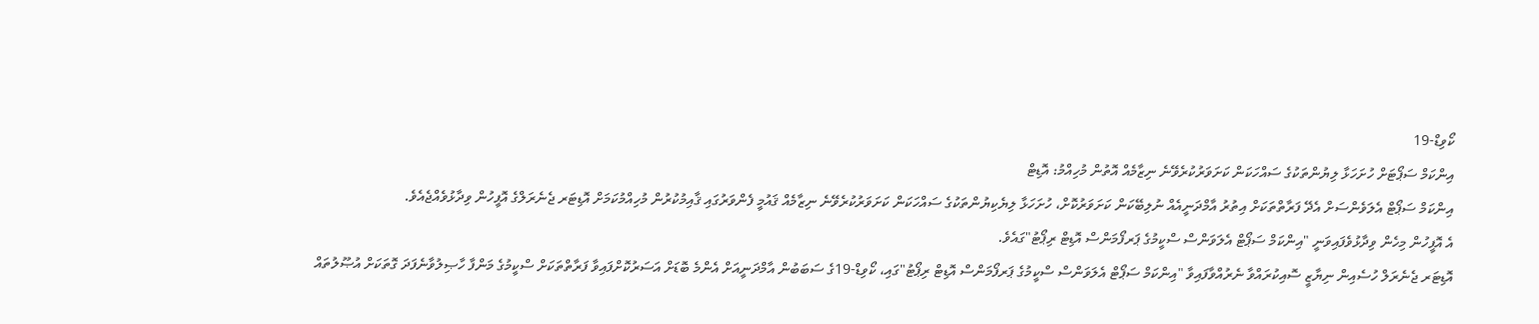ކޯވިޑް-19
އިންކަމް ސަޕޯޓަށް ހުށަހަޅާ ލިޔުންތަކުގެ ސައްހަކަން ކަށަވަރުކުރެވޭނެ ނިޒާމެއް އޮތުން މުހިއްމު: އޮޑިޓް
އިންކަމް ސަޕޯޓް އެލަވެންސަށް އެދޭ ފަރާތްތަކަށް އިތުރު އާމްދަނީއެއް ނުލިބޭކަން ކަށަވަރުކޮށް، ހުށަހަޅާ ލިޔެކިޔުންތަކުގެ ސައްހަކަން ކަށަވަރުކުރެވޭނެ ނިޒާމެއް ޤައުމީ ފެންވަރުގައި ޤާއިމުކުރުން މުހިއްމުކަމަށް އޮޑިޓަރ ޖެނެރަލްގެ އޮފީހުން ވިދާޅުވެއްޖެއެވެ.
އެ އޮފީހުން މިހެން ވިދާޅުވެފައިވަނީ "އިންކަމް ސަޕޯޓް އެލަވަންސް ސްކީމުގެ ޕަރފޯމަންސް އޮޑިޓް ރިޕޯޓު"ގައެވެ.
އޮޑިޓަރ ޖެނެރަލް ހުސެއިން ނިޔާޒީ ސޮއިކުރައްވާ ނެރުއްވާފައިވާ "އިންކަމް ސަޕޯޓް އެލަވަންސް ސްކީމުގެ ޕަރފޯމަންސް އޮޑިޓް ރިޕޯޓު"ގައި، ކޯވިޑް-19ގެ ސަބަބުން އާމްދަނީއަށް އެންމެ ބޮޑަށް އަސަރުކޮށްފައިވާ ފަރާތްތަކަށް ސްކީމުގެ މަންފާ ހާޞިލުވާނެފަދަ ގޮތަކަށް އުޞޫލުތައް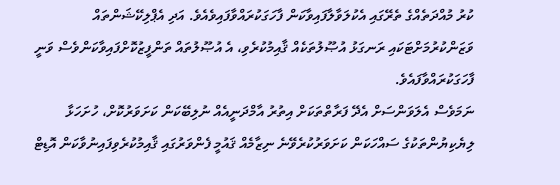ކުރު މުއްދަތެއްގެ ތެރޭގައި އެކުލަވާލާފައިވާކަން ފާހަގަކުރައްވާފައިވެއެވެ. އަދި އެޕްލިކޭޝަންތައް ވަޒަންކުރުމަށްޓަކައި ރަނގަޅު އުޞޫލުތަކެއް ޤާއިމުކުރެވި، އެ އުޞޫލުތައް ތަންފީޒުކޮށްފައިވާކަންވެސް ވަނީ ފާހަގަކުރައްވާފައެވެ.
ނަމަވެސް އެލަވަންސަށް އެދޭ ފަރާތްތަކަށް އިތުރު އާމްދަނީއެއް ނުލިބޭކަން ކަށަވަރުކޮށް، ހުށަހަޅާ ލިޔެކިޔުންތަކުގެ ސައްހަކަން ކަށަވަރުކުރެވޭނެ ނިޒާމެއް ޤައުމީ ފެންވަރުގައި ޤާއިމުކުރެވިފައިނުވާކަން އޮޑިޓް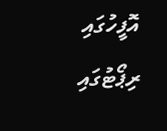އޮފީހުގައި ރިޕޯޓުގައި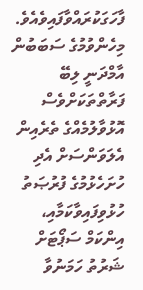ފާހަގަކުރައްވާފައިވެއެވެ. މިހެންވުމުގެ ސަބަބުން އާމްދަނީ ލިބޭ ފަރާތްތަކަށްވެސް އޮޅުވާލުމެއްގެ ތެރެއިން އެލަވަންސަށް އެދި ހުށަހެޅުމުގެ ފުރުޞަތު ހުޅުވިފައިވާކަމާއި، އިންކަމް ސަޕޯޓަށް ޝަރުތު ހަމަނުވާ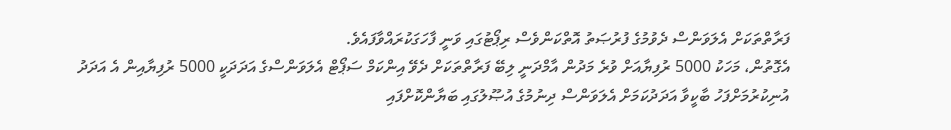ފަރާތްތަކަށް އެލަވަންސް ދެވުމުގެ ފުރުޞަތު އޮތްކަންވެސް ރިޕޯޓުގައި ވަނީ ފާހަގަކުރައްވާފައެވެ.
އެގޮތުން، މަހަކު 5000 ރުފިޔާއަށް ވުރެ މަދުން އާމްދަނީ ލިބޭ ފަރާތްތަކަށް ދެވޭ އިންކަމް ސަޕޯޓް އެލަވަންސްގެ އަދަދަކީ 5000 ރުފިޔާއިން އެ އަދަދު އުނިކުރުމަށްފަހު ބާކީވާ އަދަދުކަމަށް އެލަވަންސް ދިނުމުގެ އުޞޫލުގައި ބަޔާންކޮށްފައި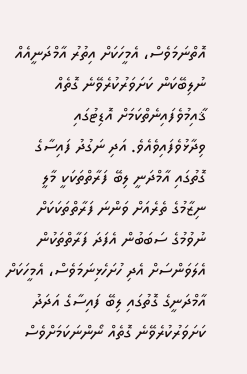އޮތްނަމަވެސް، އެމީހަކަށް އިތުރު އާމްދަނީއެއް ނުލިބޭކަން ކަށަވަރުކުރެވޭނެ ގޮތެއް ޤާއިމުވެފައިނެތްކަމަށް އޮޑިޓުގައި ވިދާޅުވެފައިވެއެވެ. އަދި ނަގުދު ފައިސާގެ ގޮތުގައި އާމްދަނީ ލިބޭ ފަރާތްތަކަކީ މާލީ ނިޒާމުގެ ތެރެއަށް ވަންނަ ފަރާތްތަކަކަށް ނުވުމުގެ ސަބަބުން އެފަދަ ފަރާތްތަކުން އެލަވަންސަށް އެދި ހުށަހެޅިނަމަވެސް، އެމީހަކަށް އާމްދަނީގެ ގޮތުގައި ލިބޭ ފައިސާގެ އަދަދު ކަށަވަރުކުރެވޭނެ ގޮތެއް ނޯންނަކަމަށްވެސް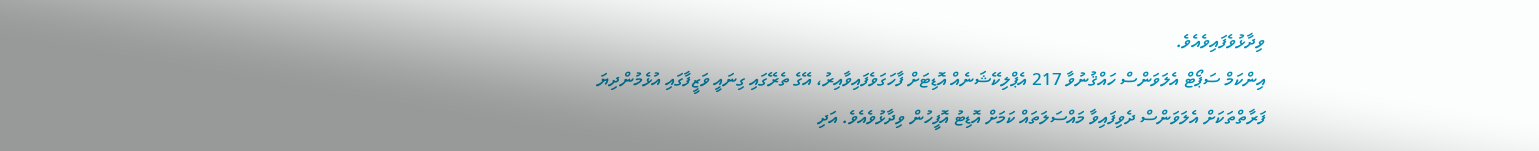ވިދާޅުވެފައިވެއެވެ.
އިންކަމް ސަޕޯޓް އެލަވަންސް ހައްޤުނުވާ 217 އެޕްލިކޭޝަނެއް އޮޑިޓަށް ފާހަގަވެފައިވާއިރު، އޭގެ ތެރޭގައި ގިނައީ ވަޒީފާގައި އުޅެމުންދިޔަ ފަރާތްތަކަށް އެލަވަންސް ދެވިފައިވާ މައްސަލަތައް ކަމަށް އޮޑިޓު އޮފީހުން ވިދާޅުވެއެވެ. އަދި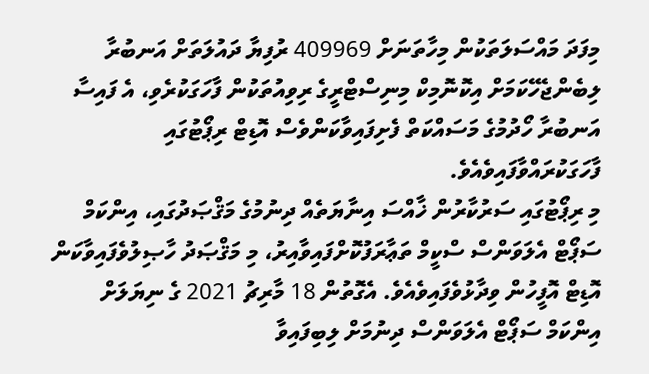މިފަދަ މައްސަލަތަކުން މިހާތަނަށް 409969 ރުފިޔާ ދައުލަތަށް އަނބުރާ ލިބެންޖެހޭކަމަށް އިކޮނޮމިކް މިނިސްޓްރީގެ ރިވިއުތަކުން ފާހަގަކުރެވި، އެ ފައިސާ އަނބުރާ ހޯދުމުގެ މަސައްކަތް ފެށިފައިވާކަންވެސް އޮޑިޓް ރިޕޯޓުގައި ފާހަގަކުރައްވާފައިވެއެވެ.
މި ރިޕޯޓުގައި ސަރުކާރުން ޚާއްސަ އިނާޔަތެއް ދިނުމުގެ މަޤްޞަދުގައި، އިންކަމް ސަޕޯޓް އެލަވަންސް ސްކީމް ތަޢާރަފުކޮށްފައިވާއިރު، މި މަޤްޞަދު ހާޞިލުވެފައިވާކަން އޮޑިޓް އޮފީހުން ވިދާޅުވެފައިވެއެވެ. އެގޮތުން 18 މާރިޗު 2021 ގެ ނިޔަލަށް އިންކަމް ސަޕޯޓް އެލަވަންސް ދިނުމަށް ލިބިފައިވާ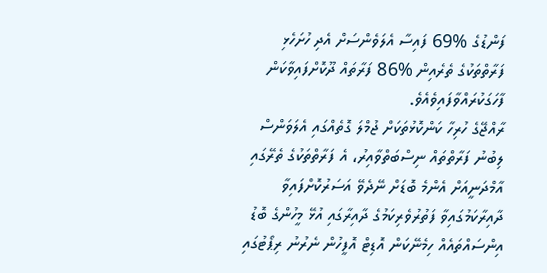ފަންޑުގެ %69 ފައިސާ އެލަވެންސަށް އެދި ހުށަހެޅި ފަރާތްތަކުގެ ތެރެއިން %86 ފަރާތައް ދޫކޮށްފައިވާކަން ފާހަގަކުރައްވާފައިވެއެވެ.
ރާއްޖޭގެ ހުރިހާ ކަންކޮޅުތަކަށް ޖުމްލަ ގޮތެއްގައި އެލަވަންސް ލިބުނު ފަރާތްތައް ނިސްބަތްވާއިރު، އެ ފަރާތްތަކުގެ ތެރޭގައި އާމްދަނީއަށް އެންމެ ބޮޑަށް ނޭދެވޭ އަސަރުކޮށްފައިވާ ދާއިރާކަމުގައިވާ ފަތުރުވެރިކަމުގެ ދާއިރާގައި އުޅޭ މީހުންގެ ބޮޑު އިންސައްތައެއް ހިމެނޭކަން އޮޑިޓް އޮފީހުން ނެރުނު ރިޕޯޓުގައި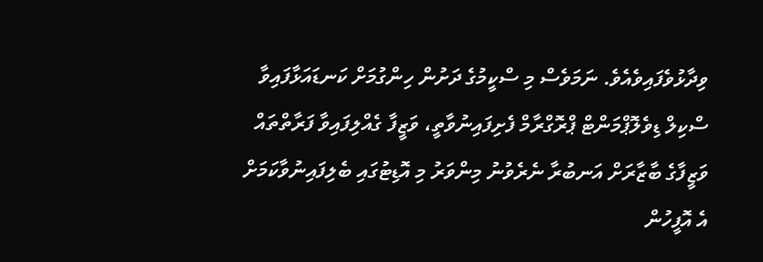ވިދާޅުވެފައިވެއެވެ. ނަމަވެސް މި ސްކީމުގެ ދަށުން ހިންގުމަށް ކަނޑައަޅާފައިވާ ސްކިލް ޑިވެލޮޕްމަންޓް ޕްރޮގްރާމް ފެށިފައިނުވާތީ، ވަޒީފާ ގެއްލިފައިވާ ފަރާތްތައް ވަޒީފާގެ ބާޒާރަށް އަނބުރާ ނެރެވުނު މިންވަރު މި އޮޑިޓުގައި ބެލިފައިނުވާކަމަށް އެ އޮފީހުން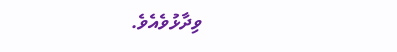ވިދާޅުވެއެވެ.